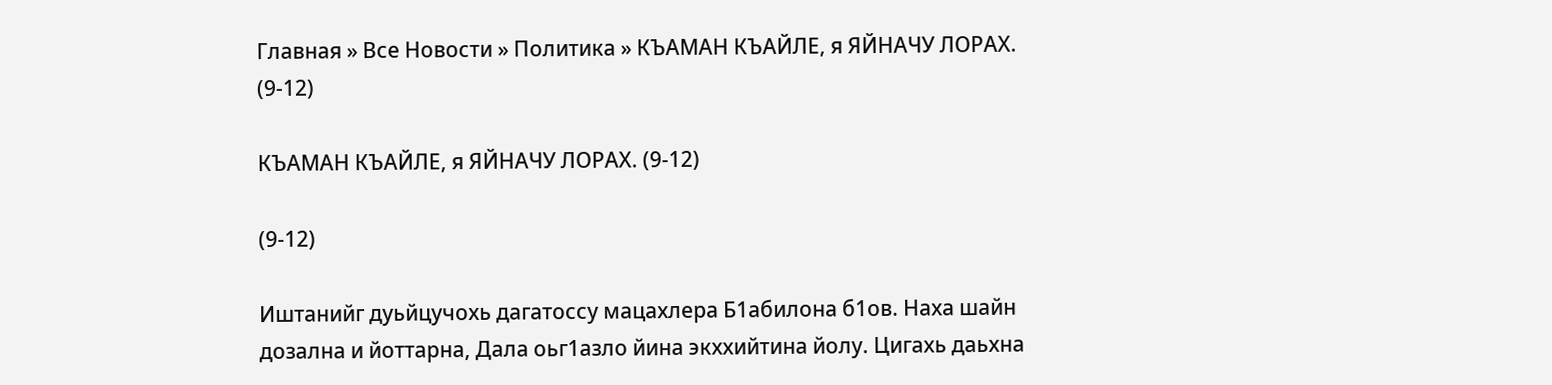Главная » Все Новости » Политика » КЪАМАН КЪАЙЛЕ, я ЯЙНАЧУ ЛОРАХ. (9-12)

КЪАМАН КЪАЙЛЕ, я ЯЙНАЧУ ЛОРАХ. (9-12)

(9-12)

Иштанийг дуьйцучохь дагатоссу мацахлера Б1абилона б1ов. Наха шайн дозална и йоттарна, Дала оьг1азло йина экххийтина йолу. Цигахь даьхна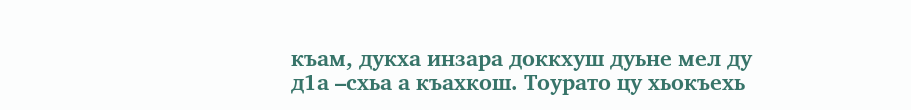къам, дукха инзара доккхуш дуьне мел ду д1а –схьа а къахкош. Тоурато цу хьокъехь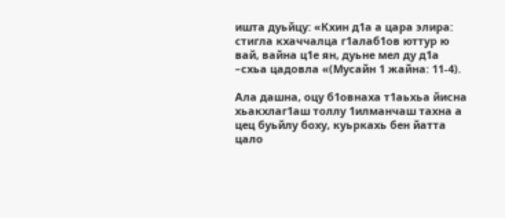ишта дуьйцу: «Кхин д1а а цара элира: стигла кхаччалца г1алаб1ов юттур ю вай, вайна ц1е ян, дуьне мел ду д1а –схьа цадовла «(Мусайн 1 жайна: 11-4).

Ала дашна, оцу б1овнаха т1аьхьа йисна хьакхлаг1аш толлу 1илманчаш тахна а цец буьйлу боху, куьркахь бен йатта цало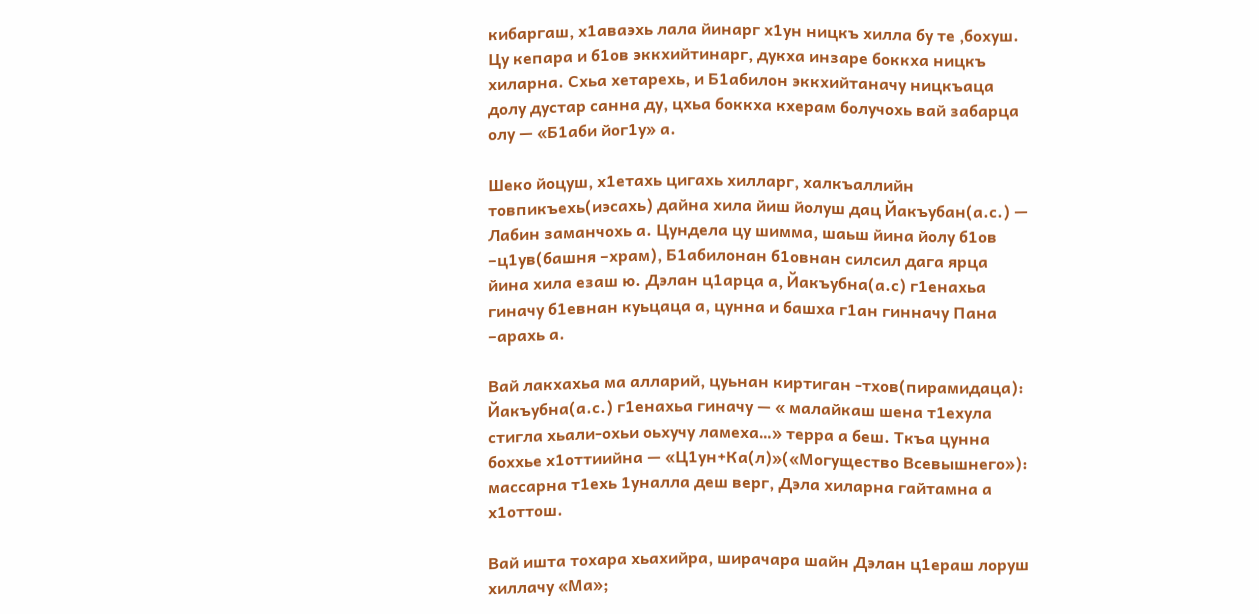кибаргаш, х1аваэхь лала йинарг х1ун ницкъ хилла бу те ,бохуш. Цу кепара и б1ов эккхийтинарг, дукха инзаре боккха ницкъ хиларна. Схьа хетарехь, и Б1абилон эккхийтаначу ницкъаца долу дустар санна ду, цхьа боккха кхерам болучохь вай забарца олу — «Б1аби йог1у» а.

Шеко йоцуш, х1етахь цигахь хилларг, халкъаллийн товпикъехь(иэсахь) дайна хила йиш йолуш дац Йакъубан(а.с.) — Лабин заманчохь а. Цундела цу шимма, шаьш йина йолу б1ов –ц1ув(башня –храм), Б1абилонан б1овнан силсил дага ярца йина хила езаш ю. Дэлан ц1арца а, Йакъубна(а.с) г1енахьа гиначу б1евнан куьцаца а, цунна и башха г1ан гинначу Пана –арахь а.

Вай лакхахьа ма алларий, цуьнан киртиган -тхов(пирамидаца): Йакъубна(а.с.) г1енахьа гиначу — « малайкаш шена т1ехула стигла хьали-охьи оьхучу ламеха…» терра а беш. Ткъа цунна боххье х1оттиийна — «Ц1ун+Ка(л)»(«Могущество Всевышнего»): массарна т1ехь 1уналла деш верг, Дэла хиларна гайтамна а х1оттош.

Вай ишта тохара хьахийра, ширачара шайн Дэлан ц1ераш лоруш хиллачу «Ма»;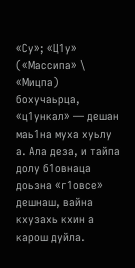«Су»; «Ц1у» («Массипа» \ «Мицпа) бохучаьрца, «ц1ункал» — дешан маь1на муха хуьлу а. Ала деза, и тайпа долу б1овнаца доьзна «г1овсе» дешнаш, вайна кхузахь кхин а карош дуйла.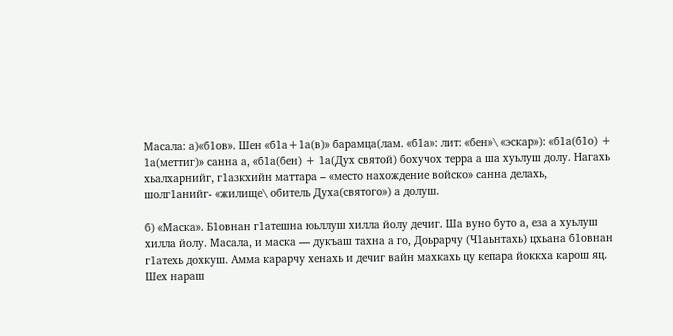Масала: а)«б1ов». Шен «б1а+1а(в)» барамца(лам. «б1а»: лит: «бен»\ «эскар»): «б1а(б1о) + 1а(меттиг)» санна а, «б1а(бен) + 1а(Дух святой) бохучох терра а ша хуьлуш долу. Нагахь хьалхарнийг, г1азкхийн маттара – «место нахождение войско» санна делахь, шолг1анийг- «жилище\ обитель Духа(святого») а долуш.

б) «Маска». Б1овнан г1атешна юьллуш хилла йолу дечиг. Ша вуно буто а, еза а хуьлуш хилла йолу. Масала, и маска — дукъаш тахна а го, Доьрарчу (Ч1аьнтахь) цхьана б1овнан г1атехь дохкуш. Амма карарчу хенахь и дечиг вайн махкахь цу кепара йоккха карош яц. Шех нараш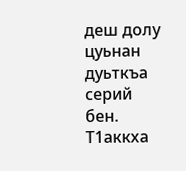деш долу цуьнан дуьткъа серий бен. Т1аккха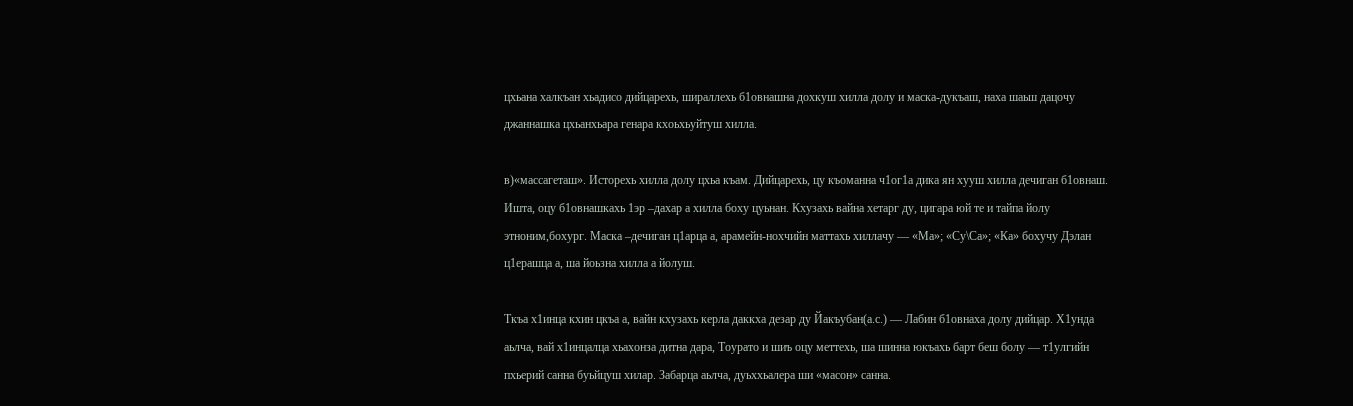цхьана халкъан хьадисо дийцарехь, шираллехь б1овнашна дохкуш хилла долу и маска-дукъаш, наха шаьш дацочу джаннашка цхьанхьара генара кхоьхьуйтуш хилла.

в)«массагеташ». Исторехь хилла долу цхьа къам. Дийцарехь, цу къоманна ч1ог1а дика ян хууш хилла дечиган б1овнаш. Ишта, оцу б1овнашкахь 1эр –дахар а хилла боху цуьнан. Кхузахь вайна хетарг ду, цигара юй те и тайпа йолу этноним,бохург. Маска –дечиган ц1арца а, арамейн-нохчийн маттахь хиллачу — «Ма»; «Су\Са»; «Ка» бохучу Дэлан ц1ерашца а, ша йоьзна хилла а йолуш.

Ткъа х1инца кхин цкъа а, вайн кхузахь керла даккха дезар ду Йакъубан(а.с.) — Лабин б1овнаха долу дийцар. Х1унда аьлча, вай х1инцалца хьахонза дитна дара, Тоурато и шиъ оцу меттехь, ша шинна юкъахь барт беш болу — т1улгийн пхьерий санна буьйцуш хилар. Забарца аьлча, дуьххьалера ши «масон» санна.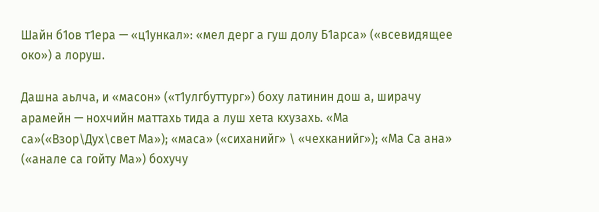Шайн б1ов т1ера — «ц1ункал»: «мел дерг а гуш долу Б1арса» («всевидящее око») а лоруш.

Дашна аьлча, и «масон» («т1улгбуттург») боху латинин дош а, ширачу арамейн — нохчийн маттахь тида а луш хета кхузахь. «Ма са»(«Взор\Дух\свет Ма»); «маса» («сиханийг» \ «чехканийг»); «Ма Са ана» («анале са гойту Ма») бохучу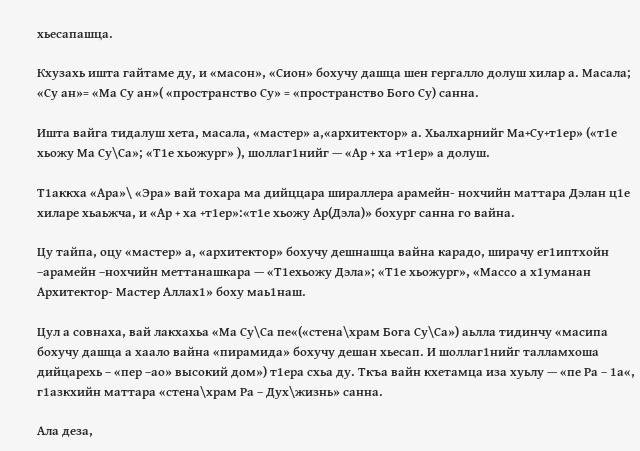хьесапашца.

Кхузахь ишта гайтаме ду, и «масон», «Сион» бохучу дашца шен гергалло долуш хилар а. Масала; «Су ан»= «Ма Су ан»( «пространство Су» = «пространство Бого Су) санна.

Ишта вайга тидалуш хета, масала, «мастер» а,«архитектор» а. Хьалхарнийг Ма+Су+т1ер» («т1е хьожу Ма Су\Са»; «Т1е хьожург» ), шоллаг1нийг — «Ар + ха +т1ер» а долуш.

Т1аккха «Ара»\ «Эра» вай тохара ма дийццара шираллера арамейн- нохчийн маттара Дэлан ц1е хиларе хьаьжча, и «Ар + ха +т1ер»:«т1е хьожу Ар(Дэла)» бохург санна го вайна.

Цу тайпа, оцу «мастер» а, «архитектор» бохучу дешнашца вайна карадо, ширачу ег1иптхойн –арамейн –нохчийн меттанашкара — «Т1ехьожу Дэла»; «Т1е хьожург», «Массо а х1уманан Архитектор- Мастер Аллах1» боху маь1наш.

Цул а совнаха, вай лакхахьа «Ма Су\Са пе«(«стена\храм Бога Су\Са») аьлла тидинчу «масипа бохучу дашца а хаало вайна «пирамида» бохучу дешан хьесап. И шоллаг1нийг талламхоша дийцарехь – «пер –ао» высокий дом») т1ера схьа ду. Ткъа вайн кхетамца иза хуьлу — «пе Ра – 1а«, г1азкхийн маттара «стена\храм Ра – Дух\жизнь» санна.

Ала деза,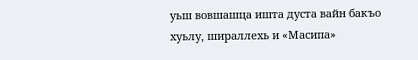уьш вовшашца ишта дуста вайн бакъо хуьлу, шираллехь и «Масипа»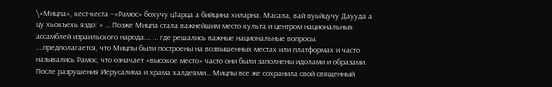\«Мицпа», кест-кеста –«Рамос» бохучу ц1арца а бийцина хиларна. Масала, вай вуьйцучу Даууда а цу хьокъехь яздо: » … Позже Мицпа стала важнейшим место культа и центром национальных ассамблей израильского народа…. … где решались важные национальные вопросы. ….предполагается, что Мицпы были построены на возвышенных местах или платформах и часто назывались Рамос, что означает «высокое место» часто они были заполнены идолами и образами. После разрушения Иерусалима и храма халдеями… Мицпы все же сохранила свой священный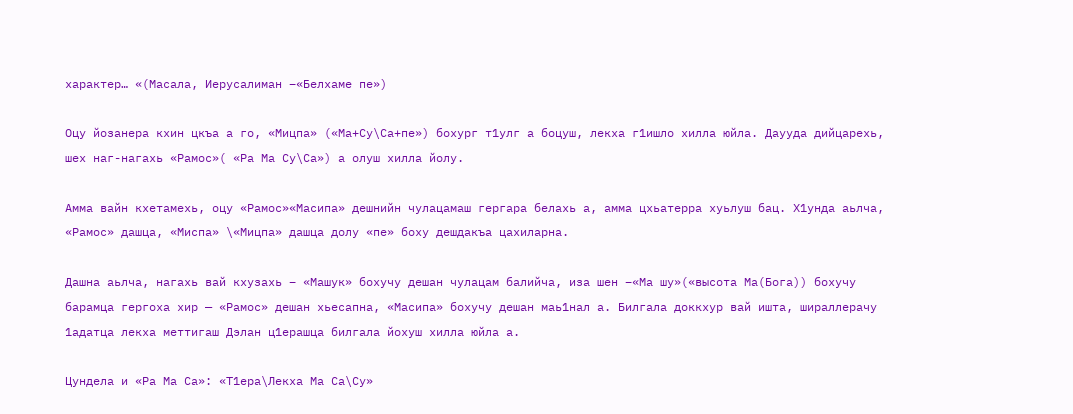характер… «(Масала, Иерусалиман –«Белхаме пе»)

Оцу йозанера кхин цкъа а го, «Мицпа» («Ма+Су\Са+пе») бохург т1улг а боцуш, лекха г1ишло хилла юйла. Даууда дийцарехь, шех наг-нагахь «Рамос»( «Ра Ма Су\Са») а олуш хилла йолу.

Амма вайн кхетамехь, оцу «Рамос»«Масипа» дешнийн чулацамаш гергара белахь а, амма цхьатерра хуьлуш бац. Х1унда аьлча, «Рамос» дашца, «Миспа» \«Мицпа» дашца долу «пе» боху дешдакъа цахиларна.

Дашна аьлча, нагахь вай кхузахь – «Машук» бохучу дешан чулацам балийча, иза шен –«Ма шу»(«высота Ма(Бога)) бохучу барамца гергоха хир — «Рамос» дешан хьесапна, «Масипа» бохучу дешан маь1нал а. Билгала доккхур вай ишта, шираллерачу 1адатца лекха меттигаш Дэлан ц1ерашца билгала йохуш хилла юйла а.

Цундела и «Ра Ма Са»: «Т1ера\Лекха Ма Са\Су»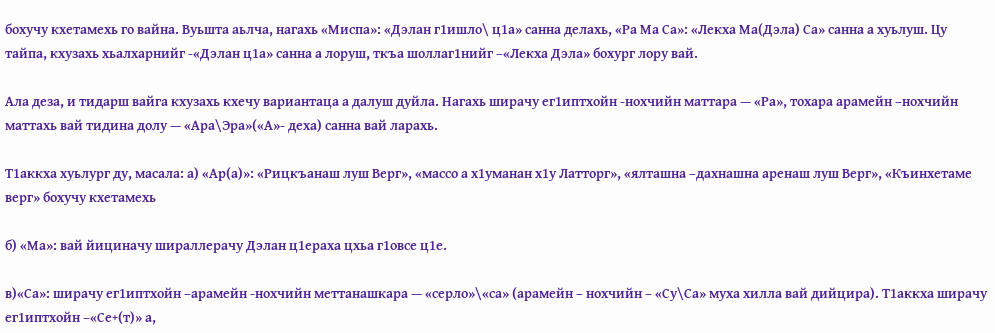бохучу кхетамехь го вайна. Вуьшта аьлча, нагахь «Миспа»: «Дэлан г1ишло\ ц1а» санна делахь, «Ра Ма Са»: «Лекха Ма(Дэла) Са» санна а хуьлуш. Цу тайпа, кхузахь хьалхарнийг -«Дэлан ц1а» санна а лоруш, ткъа шоллаг1нийг –«Лекха Дэла» бохург лору вай.

Ала деза, и тидарш вайга кхузахь кхечу вариантаца а далуш дуйла. Нагахь ширачу ег1иптхойн -нохчийн маттара — «Ра», тохара арамейн –нохчийн маттахь вай тидина долу — «Ара\Эра»(«А»- деха) санна вай ларахь.

Т1аккха хуьлург ду, масала: а) «Ар(а)»: «Рицкъанаш луш Верг», «массо а х1уманан х1у Латторг», «ялташна –дахнашна аренаш луш Верг», «Къинхетаме верг» бохучу кхетамехь

б) «Ма»: вай йициначу шираллерачу Дэлан ц1ераха цхьа г1овсе ц1е.

в)«Са»: ширачу ег1иптхойн –арамейн -нохчийн меттанашкара — «серло»\«са» (арамейн – нохчийн – «Су\Са» муха хилла вай дийцира). Т1аккха ширачу ег1иптхойн –«Се+(т)» а,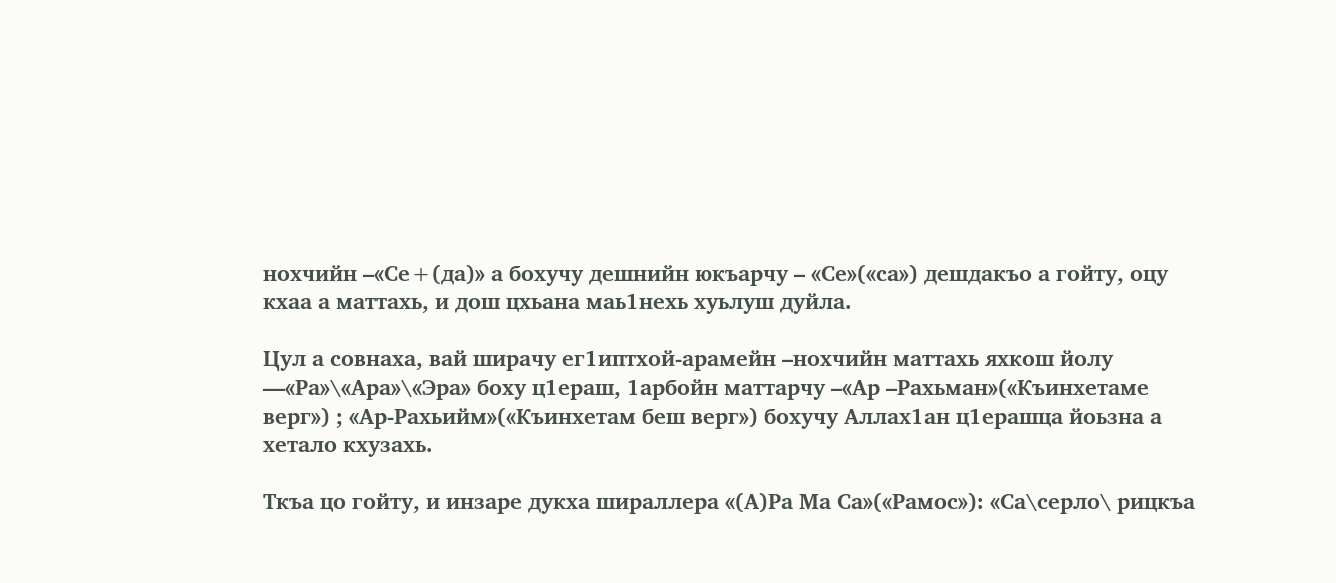нохчийн –«Се+(да)» а бохучу дешнийн юкъарчу – «Се»(«са») дешдакъо а гойту, оцу кхаа а маттахь, и дош цхьана маь1нехь хуьлуш дуйла.

Цул а совнаха, вай ширачу ег1иптхой-арамейн –нохчийн маттахь яхкош йолу —«Ра»\«Ара»\«Эра» боху ц1ераш, 1арбойн маттарчу –«Ар –Рахьман»(«Къинхетаме верг») ; «Ар-Рахьийм»(«Къинхетам беш верг») бохучу Аллах1ан ц1ерашца йоьзна а хетало кхузахь.

Ткъа цо гойту, и инзаре дукха шираллера «(А)Ра Ма Са»(«Рамос»): «Са\серло\ рицкъа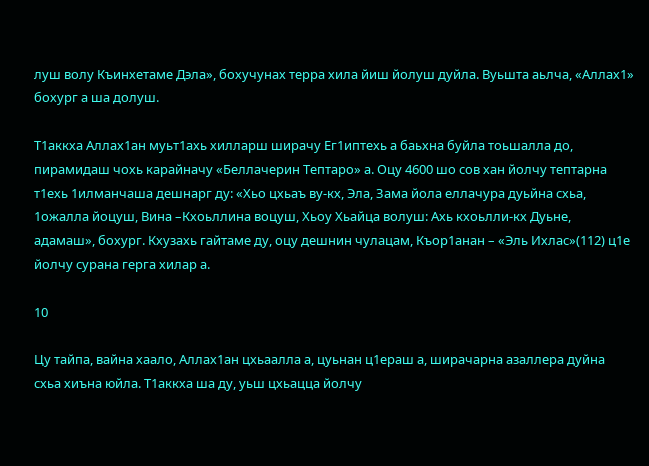луш волу Къинхетаме Дэла», бохучунах терра хила йиш йолуш дуйла. Вуьшта аьлча, «Аллах1» бохург а ша долуш.

Т1аккха Аллах1ан муьт1ахь хилларш ширачу Ег1иптехь а баьхна буйла тоьшалла до, пирамидаш чохь карайначу «Беллачерин Тептаро» а. Оцу 4600 шо сов хан йолчу тептарна т1ехь 1илманчаша дешнарг ду: «Хьо цхьаъ ву-кх, Эла, Зама йола еллачура дуьйна схьа, 1ожалла йоцуш, Вина –Кхоьллина воцуш, Хьоу Хьайца волуш: Ахь кхоьлли-кх Дуьне, адамаш», бохург. Кхузахь гайтаме ду, оцу дешнин чулацам, Къор1анан – «Эль Ихлас»(112) ц1е йолчу сурана герга хилар а.

10

Цу тайпа, вайна хаало, Аллах1ан цхьаалла а, цуьнан ц1ераш а, ширачарна азаллера дуйна схьа хиъна юйла. Т1аккха ша ду, уьш цхьацца йолчу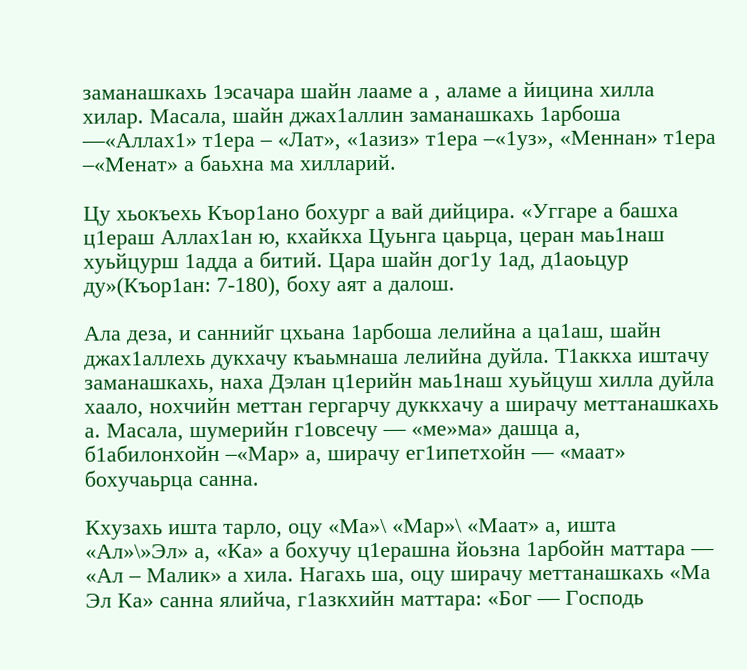заманашкахь 1эсачара шайн лааме а , аламе а йицина хилла хилар. Масала, шайн джах1аллин заманашкахь 1арбоша —«Аллах1» т1ера – «Лат», «1азиз» т1ера –«1уз», «Меннан» т1ера –«Менат» а баьхна ма хилларий.

Цу хьокъехь Къор1ано бохург а вай дийцира. «Уггаре а башха ц1ераш Аллах1ан ю, кхайкха Цуьнга цаьрца, церан маь1наш хуьйцурш 1адда а битий. Цара шайн дог1у 1ад, д1аоьцур ду»(Къор1ан: 7-180), боху аят а далош.

Ала деза, и саннийг цхьана 1арбоша лелийна а ца1аш, шайн джах1аллехь дукхачу къаьмнаша лелийна дуйла. Т1аккха иштачу заманашкахь, наха Дэлан ц1ерийн маь1наш хуьйцуш хилла дуйла хаало, нохчийн меттан гергарчу дуккхачу а ширачу меттанашкахь а. Масала, шумерийн г1овсечу — «ме»ма» дашца а, б1абилонхойн –«Мар» а, ширачу ег1ипетхойн — «маат» бохучаьрца санна.

Кхузахь ишта тарло, оцу «Ма»\ «Мар»\ «Маат» а, ишта «Ал»\»Эл» а, «Ка» а бохучу ц1ерашна йоьзна 1арбойн маттара — «Ал – Малик» а хила. Нагахь ша, оцу ширачу меттанашкахь «Ма Эл Ка» санна ялийча, г1азкхийн маттара: «Бог — Господь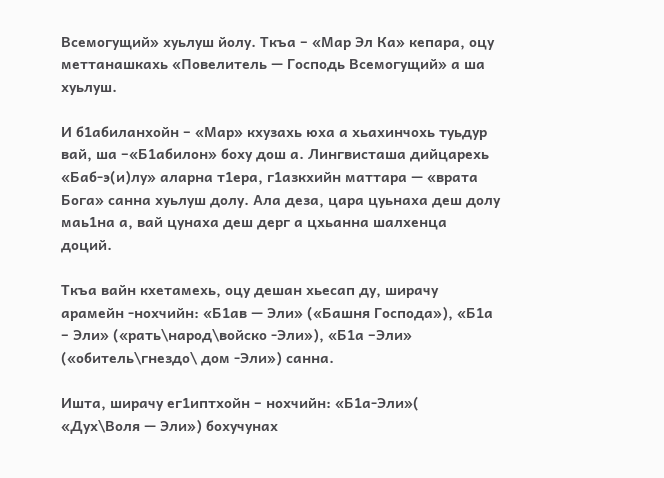Всемогущий» хуьлуш йолу. Ткъа – «Мар Эл Ка» кепара, оцу меттанашкахь «Повелитель — Господь Всемогущий» а ша хуьлуш.

И б1абиланхойн – «Мар» кхузахь юха а хьахинчохь туьдур вай, ша –«Б1абилон» боху дош а. Лингвисташа дийцарехь «Баб-э(и)лу» аларна т1ера, г1азкхийн маттара — «врата Бога» санна хуьлуш долу. Ала деза, цара цуьнаха деш долу маь1на а, вай цунаха деш дерг а цхьанна шалхенца доций.

Ткъа вайн кхетамехь, оцу дешан хьесап ду, ширачу арамейн -нохчийн: «Б1ав — Эли» («Башня Господа»), «Б1а – Эли» («рать\народ\войско -Эли»), «Б1а –Эли» («обитель\гнездо\ дом -Эли») санна.

Ишта, ширачу ег1иптхойн – нохчийн: «Б1а-Эли»( «Дух\Воля — Эли») бохучунах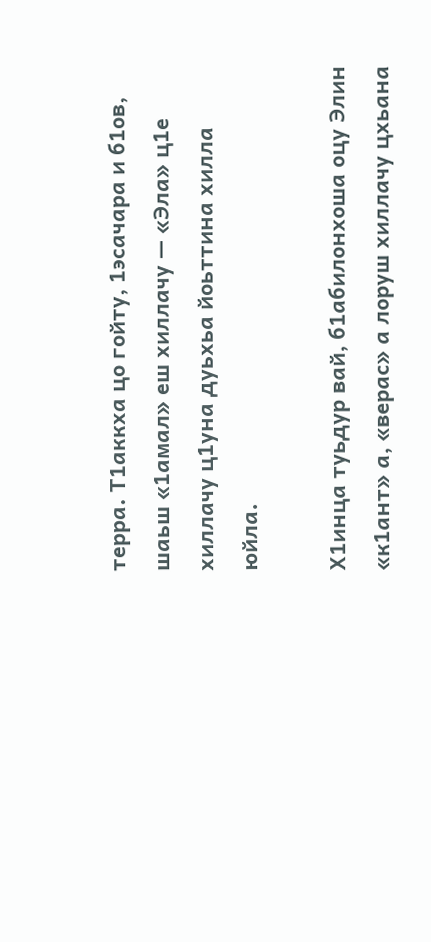терра. Т1аккха цо гойту, 1эсачара и б1ов, шаьш «1амал» еш хиллачу — «Эла» ц1е хиллачу ц1уна дуьхьа йоьттина хилла юйла.

Х1инца туьдур вай, б1абилонхоша оцу Элин «к1ант» а, «верас» а лоруш хиллачу цхьана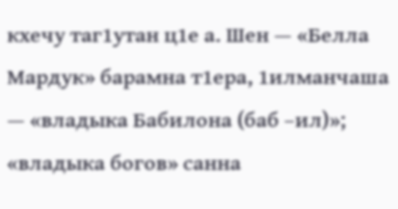кхечу таг1утан ц1е а. Шен — «Белла Мардук» барамна т1ера, 1илманчаша — «владыка Бабилона (баб –ил)»; «владыка богов» санна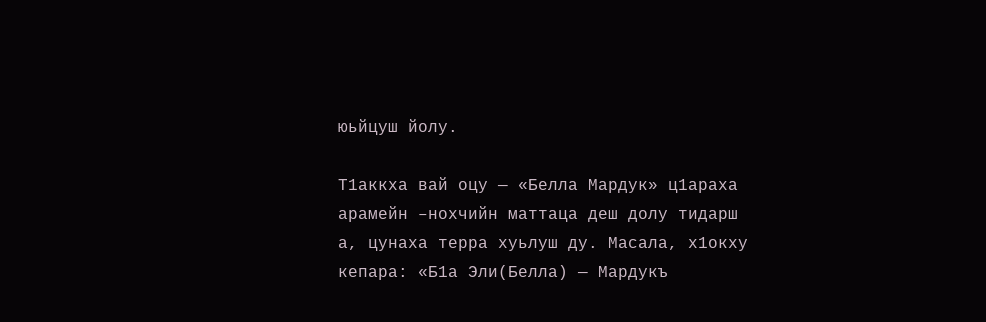юьйцуш йолу.

Т1аккха вай оцу — «Белла Мардук» ц1араха арамейн –нохчийн маттаца деш долу тидарш а, цунаха терра хуьлуш ду. Масала, х1окху кепара: «Б1а Эли(Белла) — Мардукъ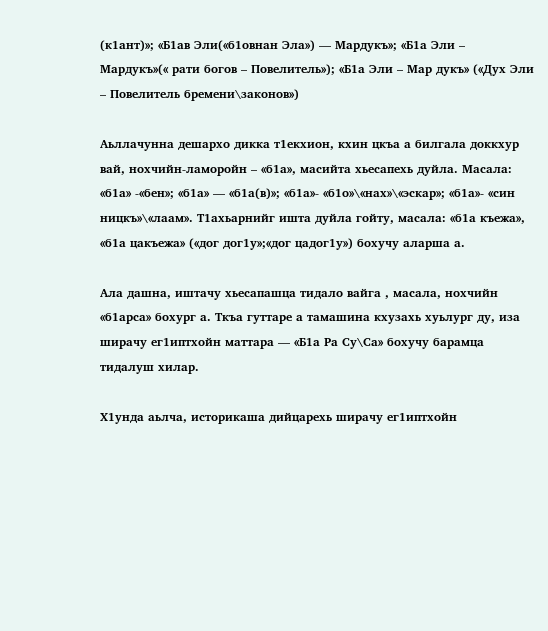(к1ант)»; «Б1ав Эли(«б1овнан Эла») — Мардукъ»; «Б1а Эли – Мардукъ»(« рати богов – Повелитель»); «Б1а Эли – Мар дукъ» («Дух Эли – Повелитель бремени\законов»)

Аьллачунна дешархо дикка т1екхион, кхин цкъа а билгала доккхур вай, нохчийн-ламоройн – «б1а», масийта хьесапехь дуйла. Масала: «б1а» -«бен»; «б1а» — «б1а(в)»; «б1а»- «б1о»\«нах»\«эскар»; «б1а»- «син ницкъ»\«лаам». Т1ахьарнийг ишта дуйла гойту, масала: «б1а къежа», «б1а цакъежа» («дог дог1у»;«дог цадог1у») бохучу аларша а.

Ала дашна, иштачу хьесапашца тидало вайга , масала, нохчийн «б1арса» бохург а. Ткъа гуттаре а тамашина кхузахь хуьлург ду, иза ширачу ег1иптхойн маттара — «Б1а Ра Су\Са» бохучу барамца тидалуш хилар.

Х1унда аьлча, историкаша дийцарехь ширачу ег1иптхойн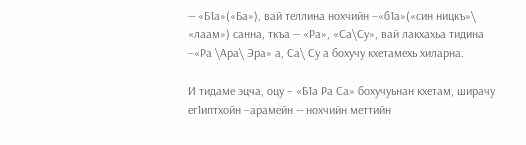— «Б1а»(«Ба»), вай теллина нохчийн –«б1а»(«син ницкъ»\ «лаам») санна, ткъа — «Ра», «Са\Су», вай лакхахьа тидина –«Ра \Ара\ Эра» а, Са\ Су а бохучу кхетамехь хиларна.

И тидаме эцча, оцу – «Б1а Ра Са» бохучуьнан кхетам, ширачу ег1иптхойн –арамейн — нохчийн меттийн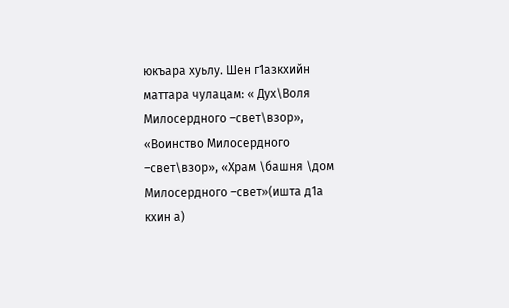юкъара хуьлу. Шен г1азкхийн маттара чулацам: « Дух\Воля Милосердного –свет\взор», «Воинство Милосердного –свет\взор», «Храм \башня \дом Милосердного –свет»(ишта д1а кхин а)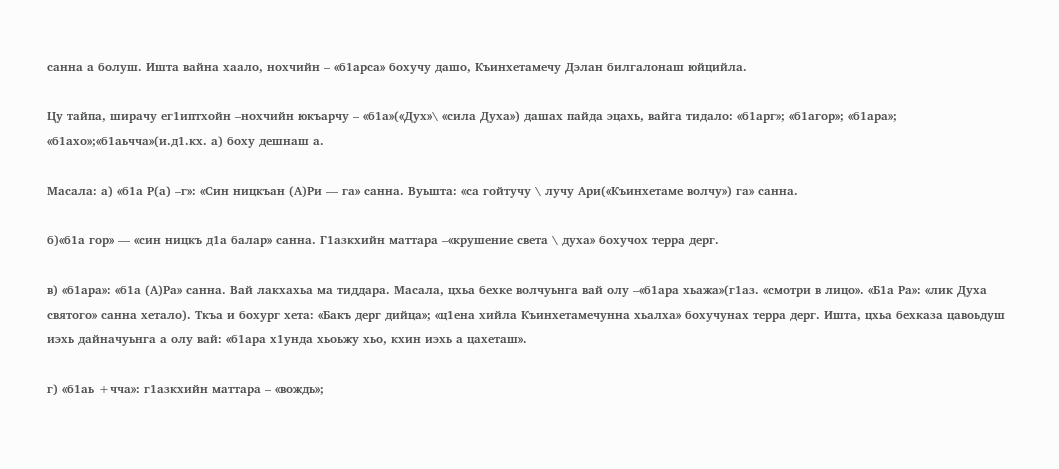санна а болуш. Ишта вайна хаало, нохчийн – «б1арса» бохучу дашо, Къинхетамечу Дэлан билгалонаш юйцийла.

Цу тайпа, ширачу ег1иптхойн –нохчийн юкъарчу – «б1а»(«Дух»\ «сила Духа») дашах пайда эцахь, вайга тидало: «б1арг»; «б1агор»; «б1ара»; «б1ахо»;«б1аьчча»(и.д1.кх. а) боху дешнаш а.

Масала: а) «б1а Р(а) –г»: «Син ницкъан (А)Ри — га» санна. Вуьшта: «са гойтучу \ лучу Ари(«Къинхетаме волчу») га» санна.

б)«б1а гор» — «син ницкъ д1а балар» санна. Г1азкхийн маттара –«крушение света \ духа» бохучох терра дерг.

в) «б1ара»: «б1а (А)Ра» санна. Вай лакхахьа ма тиддара. Масала, цхьа бехке волчуьнга вай олу –«б1ара хьажа»(г1аз. «смотри в лицо». «Б1а Ра»: «лик Духа святого» санна хетало). Ткъа и бохург хета: «Бакъ дерг дийца»; «ц1ена хийла Къинхетамечунна хьалха» бохучунах терра дерг. Ишта, цхьа бехказа цавоьдуш иэхь дайначуьнга а олу вай: «б1ара х1унда хьоьжу хьо, кхин иэхь а цахеташ».

г) «б1аь +чча»: г1азкхийн маттара – «вождь»;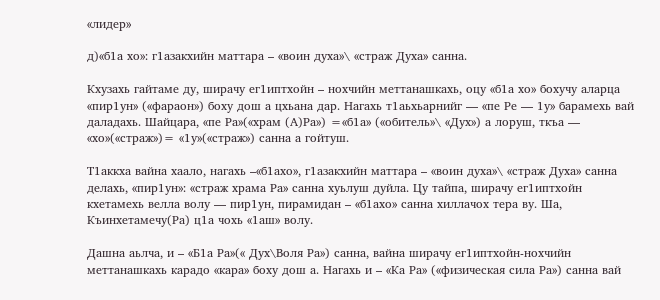«лидер»

д)«б1а хо»: г1азакхийн маттара – «воин духа»\ «страж Духа» санна.

Кхузахь гайтаме ду, ширачу ег1иптхойн – нохчийн меттанашкахь, оцу «б1а хо» бохучу аларца «пир1ун» («фараон») боху дош а цхьана дар. Нагахь т1аьхьарнийг — «пе Ре — 1у» барамехь вай даладахь. Шайцара, «пе Ра»(«храм (А)Ра») =«б1а» («обитель»\ «Дух») а лоруш, ткъа — «хо»(«страж»)= «1у»(«страж») санна а гойтуш.

Т1аккха вайна хаало, нагахь –«б1ахо», г1азакхийн маттара – «воин духа»\ «страж Духа» санна делахь, «пир1ун»: «страж храма Ра» санна хуьлуш дуйла. Цу тайпа, ширачу ег1иптхойн кхетамехь велла волу — пир1ун, пирамидан – «б1ахо» санна хиллачох тера ву. Ша, Къинхетамечу(Ра) ц1а чохь «1аш» волу.

Дашна аьлча, и – «Б1а Ра»(« Дух\Воля Ра») санна, вайна ширачу ег1иптхойн-нохчийн меттанашкахь карадо «кара» боху дош а. Нагахь и – «Ка Ра» («физическая сила Ра») санна вай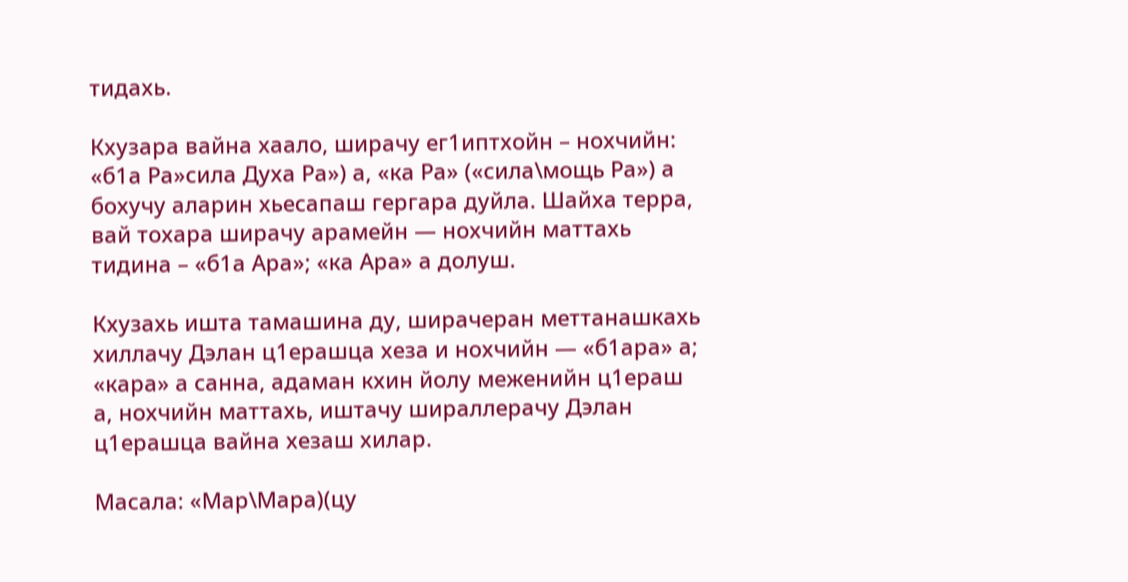тидахь.

Кхузара вайна хаало, ширачу ег1иптхойн – нохчийн: «б1а Ра»сила Духа Ра») а, «ка Ра» («сила\мощь Ра») а бохучу аларин хьесапаш гергара дуйла. Шайха терра, вай тохара ширачу арамейн — нохчийн маттахь тидина – «б1а Ара»; «ка Ара» а долуш.

Кхузахь ишта тамашина ду, ширачеран меттанашкахь хиллачу Дэлан ц1ерашца хеза и нохчийн — «б1ара» а; «кара» а санна, адаман кхин йолу меженийн ц1ераш а, нохчийн маттахь, иштачу шираллерачу Дэлан ц1ерашца вайна хезаш хилар.

Масала: «Мар\Мара)(цу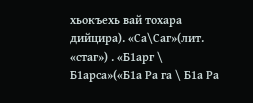хьокъехь вай тохара дийцира). «Са\Саг»(лит. «стаг») . «Б1арг \ Б1арса»(«Б1а Ра га \ Б1а Ра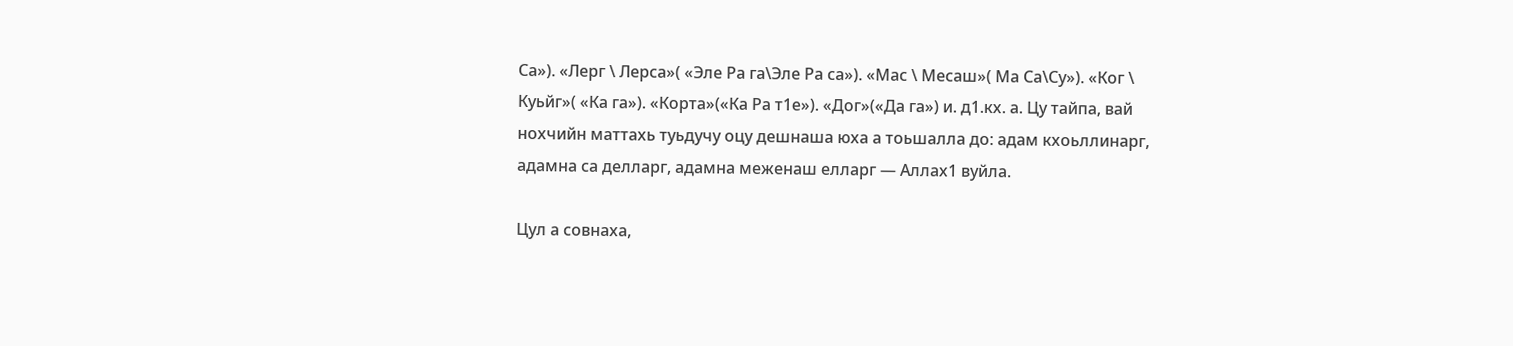Са»). «Лерг \ Лерса»( «Эле Ра га\Эле Ра са»). «Мас \ Месаш»( Ма Са\Су»). «Ког \ Куьйг»( «Ка га»). «Корта»(«Ка Ра т1е»). «Дог»(«Да га») и. д1.кх. а. Цу тайпа, вай нохчийн маттахь туьдучу оцу дешнаша юха а тоьшалла до: адам кхоьллинарг, адамна са делларг, адамна меженаш елларг — Аллах1 вуйла.

Цул а совнаха,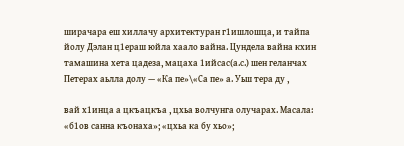ширачара еш хиллачу архитектуран г1ишлошца, и тайпа йолу Дэлан ц1ераш юйла хаало вайна. Цундела вайна кхин тамашина хета цадеза, мацаха 1ийсас(а.с.) шен геланчах Петерах аьлла долу — «Ка пе»\«Са пе» а. Уьш тера ду ,

вай х1инца а цкъацкъа , цхьа волчунга олучарах. Масала: «б1ов санна къонаха»; «цхьа ка бу хьо»;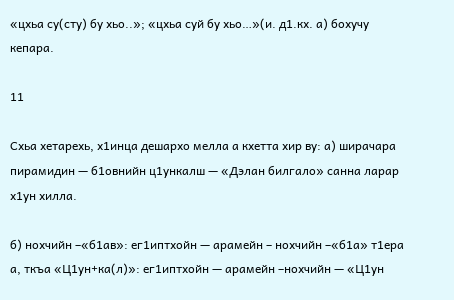«цхьа су(сту) бу хьо..»; «цхьа суй бу хьо…»(и. д1.кх. а) бохучу кепара.

11

Схьа хетарехь, х1инца дешархо мелла а кхетта хир ву: а) ширачара пирамидин — б1овнийн ц1ункалш — «Дэлан билгало» санна ларар х1ун хилла.

б) нохчийн –«б1ав»: ег1иптхойн — арамейн – нохчийн –«б1а» т1ера а, ткъа «Ц1ун+ка(л)»: ег1иптхойн — арамейн –нохчийн — «Ц1ун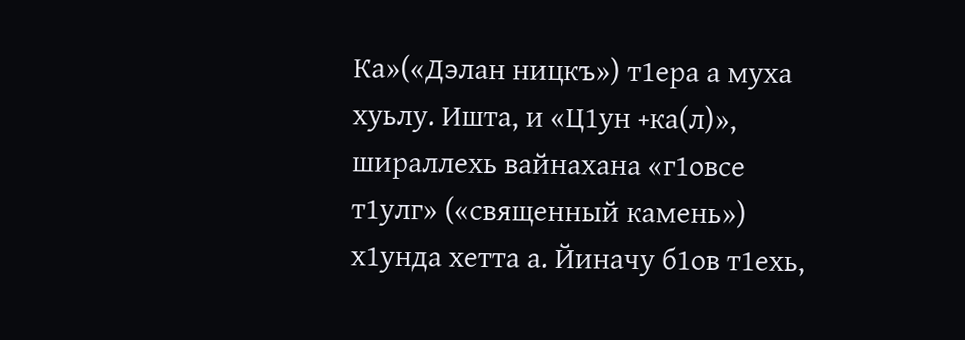Ка»(«Дэлан ницкъ») т1ера а муха хуьлу. Ишта, и «Ц1ун +ка(л)», шираллехь вайнахана «г1овсе т1улг» («священный камень») х1унда хетта а. Йиначу б1ов т1ехь,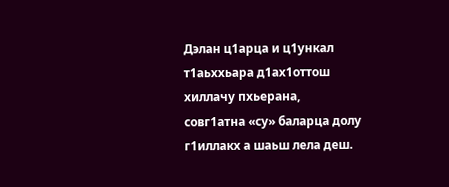Дэлан ц1арца и ц1ункал т1аьххьара д1ах1оттош хиллачу пхьерана, совг1атна «су» баларца долу г1иллакх а шаьш лела деш.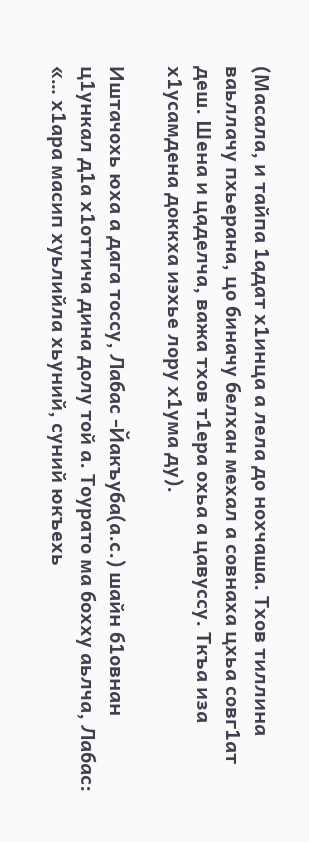(Масала, и тайпа 1адат х1инца а лела до нохчаша. Тхов тиллина ваьллачу пхьерана, цо биначу белхан мехал а совнаха цхьа совг1ат деш. Шена и цаделча, важа тхов т1ера охьа а цавуссу. Ткъа иза х1усамдена доккха иэхье лору х1ума ду).

Иштачохь юха а дага тоссу, Лабас -Йакъуба(а.с.) шайн б1овнан ц1ункал д1а х1оттича дина долу той а. Тоурато ма бохху аьлча, Лабас: «… х1ара масип хуьлийла хьуний, суний юкъехь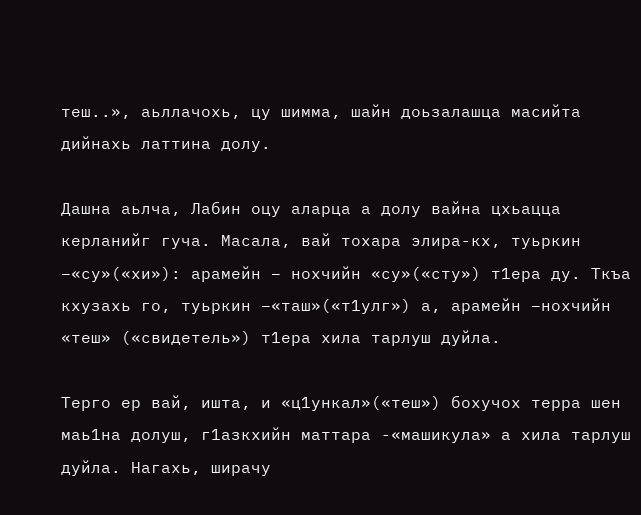теш..», аьллачохь, цу шимма, шайн доьзалашца масийта дийнахь латтина долу.

Дашна аьлча, Лабин оцу аларца а долу вайна цхьацца керланийг гуча. Масала, вай тохара элира-кх, туьркин –«су»(«хи»): арамейн – нохчийн «су»(«сту») т1ера ду. Ткъа кхузахь го, туьркин –«таш»(«т1улг») а, арамейн –нохчийн «теш» («свидетель») т1ера хила тарлуш дуйла.

Терго ер вай, ишта, и «ц1ункал»(«теш») бохучох терра шен маь1на долуш, г1азкхийн маттара -«машикула» а хила тарлуш дуйла. Нагахь, ширачу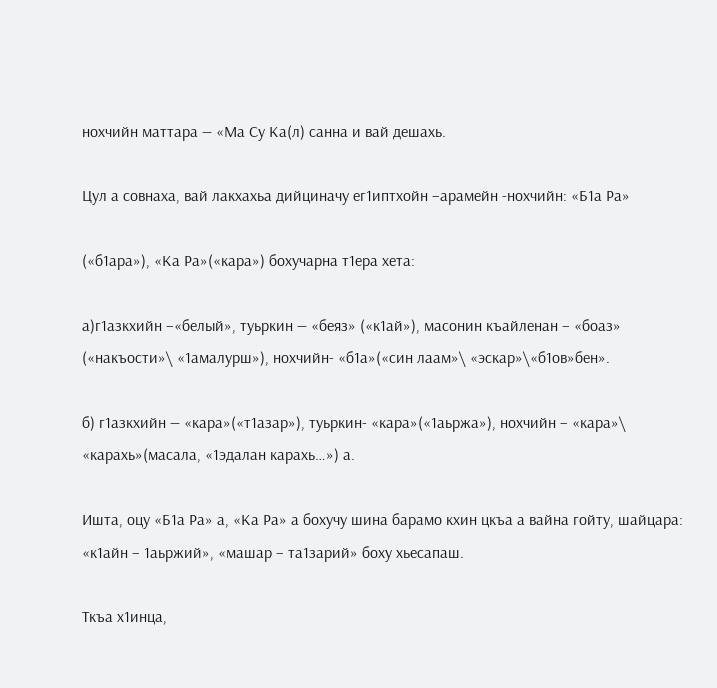нохчийн маттара — «Ма Су Ка(л) санна и вай дешахь.

Цул а совнаха, вай лакхахьа дийциначу ег1иптхойн –арамейн -нохчийн: «Б1а Ра»

(«б1ара»), «Ка Ра»(«кара») бохучарна т1ера хета:

а)г1азкхийн –«белый», туьркин — «беяз» («к1ай»), масонин къайленан – «боаз» («накъости»\ «1амалурш»), нохчийн- «б1а»(«син лаам»\ «эскар»\«б1ов»бен».

б) г1азкхийн — «кара»(«т1азар»), туьркин- «кара»(«1аьржа»), нохчийн – «кара»\ «карахь»(масала, «1эдалан карахь…») а.

Ишта, оцу «Б1а Ра» а, «Ка Ра» а бохучу шина барамо кхин цкъа а вайна гойту, шайцара: «к1айн – 1аьржий», «машар – та1зарий» боху хьесапаш.

Ткъа х1инца,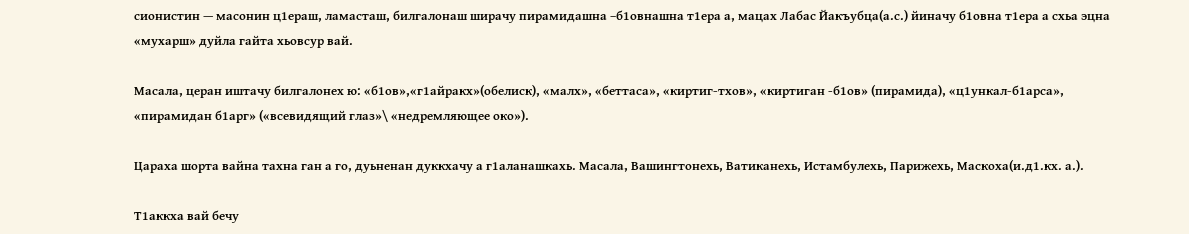сионистин — масонин ц1ераш, ламасташ, билгалонаш ширачу пирамидашна –б1овнашна т1ера а, мацах Лабас Йакъубца(а.с.) йиначу б1овна т1ера а схьа эцна «мухарш» дуйла гайта хьовсур вай.

Масала, церан иштачу билгалонех ю: «б1ов»,«г1айракх»(обелиск), «малх», «беттаса», «киртиг-тхов», «киртиган -б1ов» (пирамида), «ц1ункал-б1арса», «пирамидан б1арг» («всевидящий глаз»\ «недремляющее око»).

Цараха шорта вайна тахна ган а го, дуьненан дуккхачу а г1аланашкахь. Масала, Вашингтонехь, Ватиканехь, Истамбулехь, Парижехь, Маскоха(и.д1.кх. а.).

Т1аккха вай бечу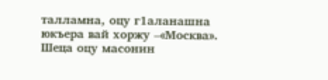талламна, оцу г1аланашна юкъера вай хоржу –«Москва». Шеца оцу масонин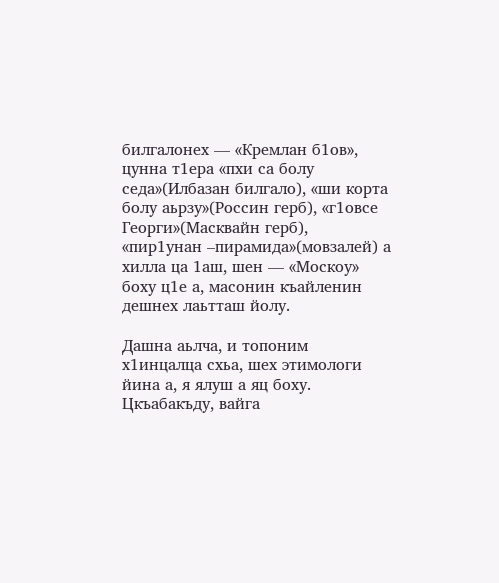билгалонех — «Кремлан б1ов», цунна т1ера «пхи са болу седа»(Илбазан билгало), «ши корта болу аьрзу»(Россин герб), «г1овсе Георги»(Масквайн герб), «пир1унан –пирамида»(мовзалей) а хилла ца 1аш, шен — «Москоу» боху ц1е а, масонин къайленин дешнех лаьтташ йолу.

Дашна аьлча, и топоним х1инцалца схьа, шех этимологи йина а, я ялуш а яц боху. Цкъабакъду, вайга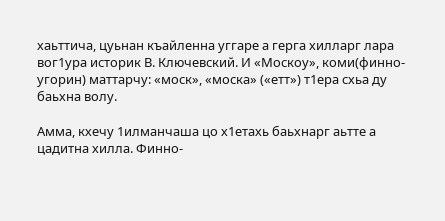хаьттича, цуьнан къайленна уггаре а герга хилларг лара вог1ура историк В. Ключевский. И «Москоу», коми(финно-угорин) маттарчу: «моск», «моска» («етт») т1ера схьа ду баьхна волу.

Амма, кхечу 1илманчаша цо х1етахь баьхнарг аьтте а цадитна хилла. Финно-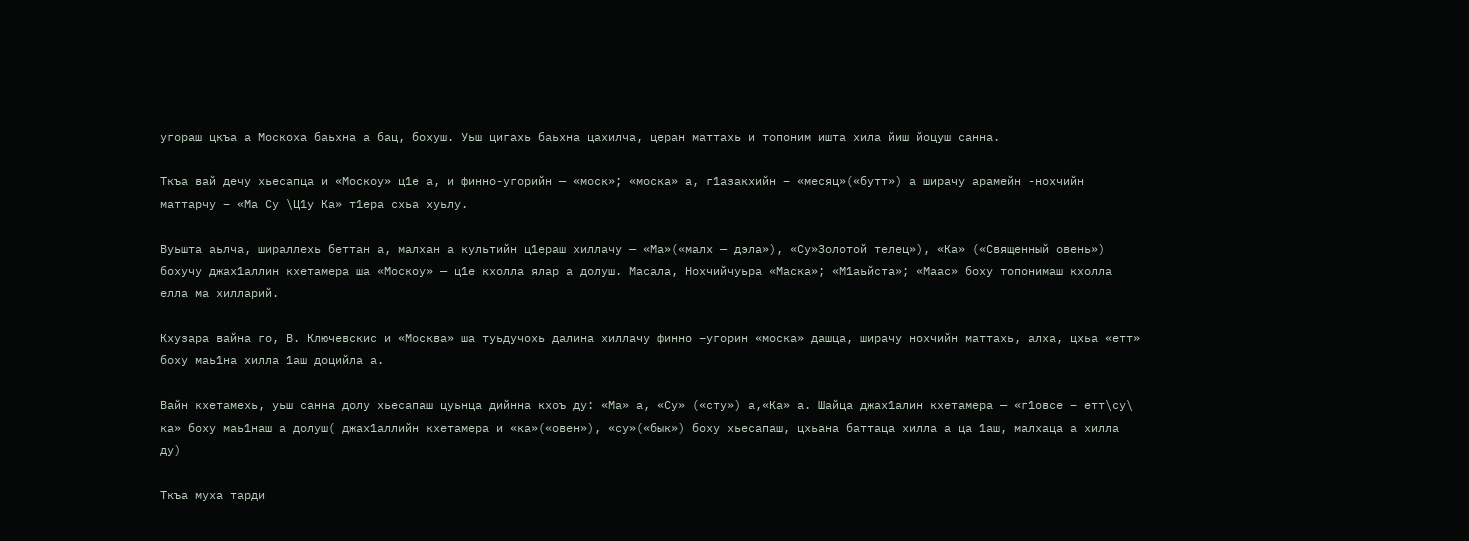угораш цкъа а Москоха баьхна а бац, бохуш. Уьш цигахь баьхна цахилча, церан маттахь и топоним ишта хила йиш йоцуш санна.

Ткъа вай дечу хьесапца и «Москоу» ц1е а, и финно-угорийн — «моск»; «моска» а, г1азакхийн – «месяц»(«бутт») а ширачу арамейн -нохчийн маттарчу – «Ма Су \Ц1у Ка» т1ера схьа хуьлу.

Вуьшта аьлча, шираллехь беттан а, малхан а культийн ц1ераш хиллачу — «Ма»(«малх — дэла»), «Су»Золотой телец»), «Ка» («Священный овень») бохучу джах1аллин кхетамера ша «Москоу» — ц1е кхолла ялар а долуш. Масала, Нохчийчуьра «Маска»; «М1аьйста»; «Маас» боху топонимаш кхолла елла ма хилларий.

Кхузара вайна го, В. Ключевскис и «Москва» ша туьдучохь далина хиллачу финно –угорин «моска» дашца, ширачу нохчийн маттахь, алха, цхьа «етт» боху маь1на хилла 1аш доцийла а.

Вайн кхетамехь, уьш санна долу хьесапаш цуьнца дийнна кхоъ ду: «Ма» а, «Су» («сту») а,«Ка» а. Шайца джах1алин кхетамера — «г1овсе – етт\су\ ка» боху маь1наш а долуш( джах1аллийн кхетамера и «ка»(«овен»), «су»(«бык») боху хьесапаш, цхьана баттаца хилла а ца 1аш, малхаца а хилла ду)

Ткъа муха тарди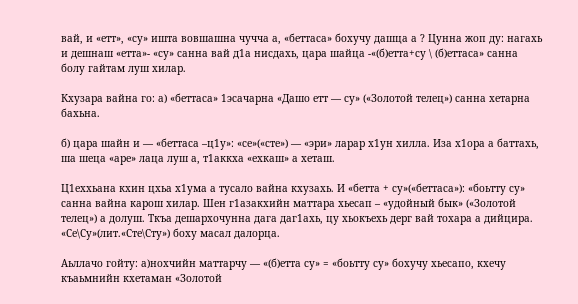вай, и «етт», «су» ишта вовшашна чучча а, «беттаса» бохучу дашца а ? Цунна жоп ду: нагахь и дешнаш «етта»- «су» санна вай д1а нисдахь, цара шайца -«(б)етта+су \ (б)еттаса» санна болу гайтам луш хилар.

Кхузара вайна го: а) «беттаса» 1эсачарна «Дашо етт — су» («Золотой телец») санна хетарна бахьна.

б) цара шайн и — «беттаса –ц1у»: «се»(«сте») — «эри» ларар х1ун хилла. Иза х1ора а баттахь, ша шеца «аре» лаца луш а, т1аккха «ехкаш» а хеташ.

Ц1еххьана кхин цхьа х1ума а тусало вайна кхузахь. И «бетта + су»(«беттаса»): «боьтту су» санна вайна карош хилар. Шен г1азакхийн маттара хьесап – «удойный бык» («Золотой телец») а долуш. Ткъа дешархочунна дага даг1ахь, цу хьокъехь дерг вай тохара а дийцира. «Се\Су»(лит.«Сте\Сту») боху масал далорца.

Аьллачо гойту: а)нохчийн маттарчу — «(б)етта су» = «боьтту су» бохучу хьесапо, кхечу къаьмнийн кхетаман «Золотой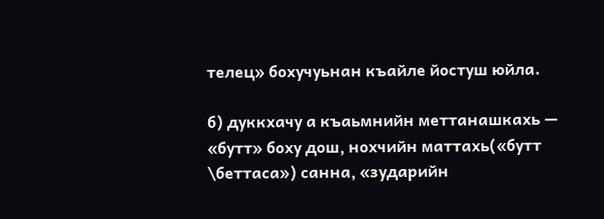телец» бохучуьнан къайле йостуш юйла.

б) дуккхачу а къаьмнийн меттанашкахь — «бутт» боху дош, нохчийн маттахь(«бутт \беттаса») санна, «зударийн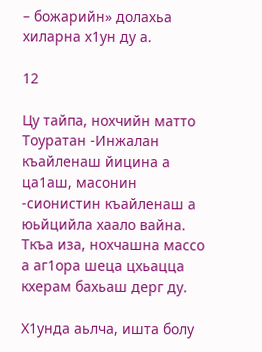– божарийн» долахьа хиларна х1ун ду а.

12

Цу тайпа, нохчийн матто Тоуратан -Инжалан къайленаш йицина а ца1аш, масонин -сионистин къайленаш а юьйцийла хаало вайна. Ткъа иза, нохчашна массо а аг1ора шеца цхьацца кхерам бахьаш дерг ду.

Х1унда аьлча, ишта болу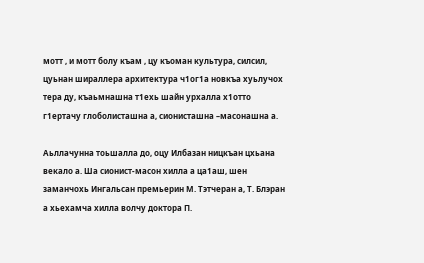мотт , и мотт болу къам , цу къоман культура, силсил, цуьнан шираллера архитектура ч1ог1а новкъа хуьлучох тера ду, къаьмнашна т1ехь шайн урхалла х1отто г1ертачу глоболисташна а, сионисташна –масонашна а.

Аьллачунна тоьшалла до, оцу Илбазан ницкъан цхьана векало а. Ша сионист-масон хилла а ца1аш, шен заманчохь Ингальсан премьерин М. Тэтчеран а, Т. Блэран а хьехамча хилла волчу доктора П.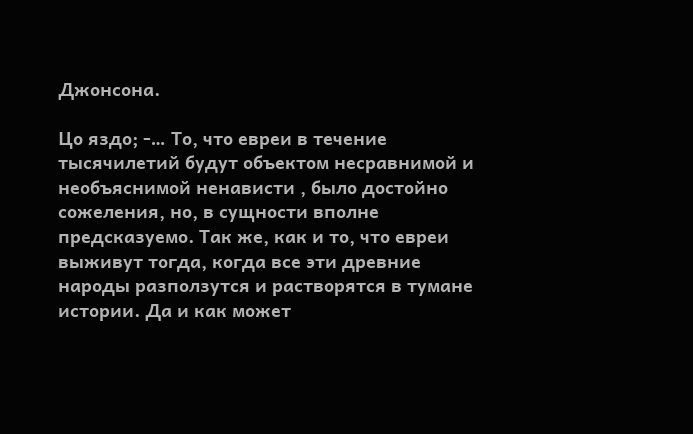Джонсона.

Цо яздо; -… То, что евреи в течение тысячилетий будут объектом несравнимой и необъяснимой ненависти , было достойно сожеления, но, в сущности вполне предсказуемо. Так же, как и то, что евреи выживут тогда, когда все эти древние народы разползутся и растворятся в тумане истории. Да и как может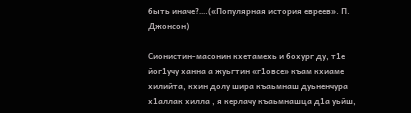быть иначе?….(«Популярная история евреев». П. Джонсон)

Сионистин-масонин кхетамехь и бохург ду, т1е йог1учу ханна а жуьгтин «г1овсе» къам кхиаме хилийта, кхин долу шира къаьмнаш дуьненчура х1аллак хилла , я керлачу къаьмнашца д1а уьйш,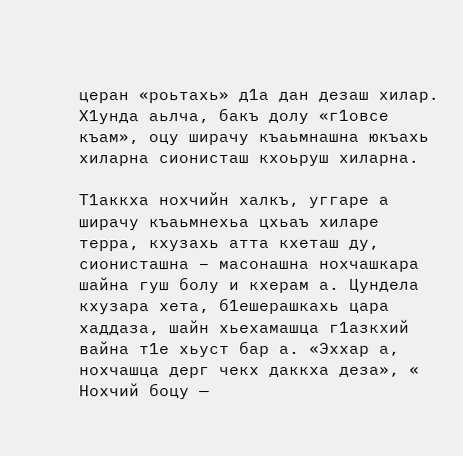церан «роьтахь» д1а дан дезаш хилар. Х1унда аьлча, бакъ долу «г1овсе къам», оцу ширачу къаьмнашна юкъахь хиларна сионисташ кхоьруш хиларна.

Т1аккха нохчийн халкъ, уггаре а ширачу къаьмнехьа цхьаъ хиларе терра, кхузахь атта кхеташ ду, сионисташна – масонашна нохчашкара шайна гуш болу и кхерам а. Цундела кхузара хета, б1ешерашкахь цара хаддаза, шайн хьехамашца г1азкхий вайна т1е хьуст бар а. «Эххар а, нохчашца дерг чекх даккха деза», « Нохчий боцу —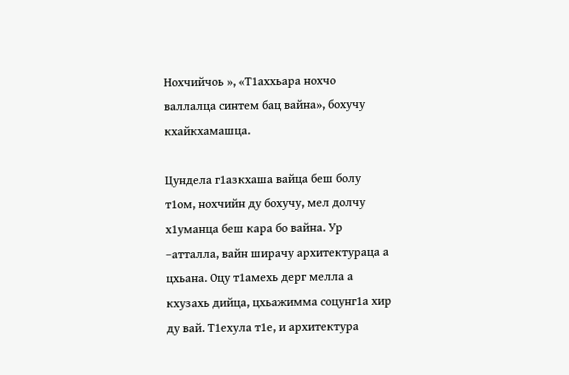Нохчийчоь », «Т1аххьара нохчо валлалца синтем бац вайна», бохучу кхайкхамашца.

Цундела г1азкхаша вайца беш болу т1ом, нохчийн ду бохучу, мел долчу х1уманца беш кара бо вайна. Ур –атталла, вайн ширачу архитектураца а цхьана. Оцу т1амехь дерг мелла а кхузахь дийца, цхьажимма соцунг1а хир ду вай. Т1ехула т1е, и архитектура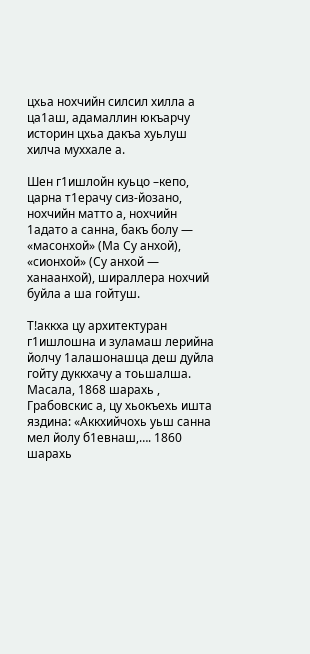цхьа нохчийн силсил хилла а ца1аш, адамаллин юкъарчу историн цхьа дакъа хуьлуш хилча муххале а.

Шен г1ишлойн куьцо –кепо, царна т1ерачу сиз-йозано, нохчийн матто а, нохчийн 1адато а санна, бакъ болу — «масонхой» (Ма Су анхой), «сионхой» (Су анхой — ханаанхой), шираллера нохчий буйла а ша гойтуш.

Т!аккха цу архитектуран г1ишлошна и зуламаш лерийна йолчу 1алашонашца деш дуйла гойту дуккхачу а тоьшалша. Масала, 1868 шарахь , Грабовскис а, цу хьокъехь ишта яздина: «Аккхийчохь уьш санна мел йолу б1евнаш,…. 1860 шарахь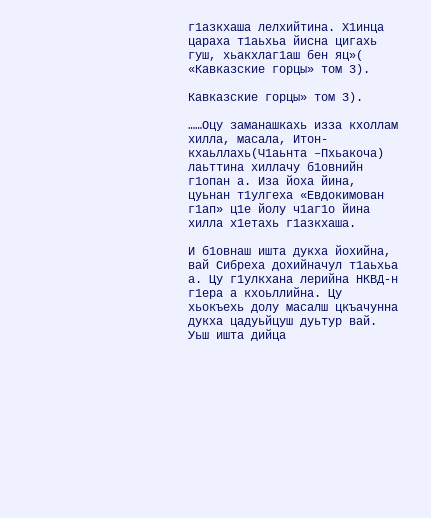г1азкхаша лелхийтина. Х1инца цараха т1аьхьа йисна цигахь гуш, хьакхлаг1аш бен яц»( «Кавказские горцы» том 3).

Кавказские горцы» том 3).

……Оцу заманашкахь изза кхоллам хилла, масала, Итон-кхаьллахь(Ч1аьнта –Пхьакоча) лаьттина хиллачу б1овнийн г1опан а. Иза йоха йина, цуьнан т1улгеха «Евдокимован г1ап» ц1е йолу ч1аг1о йина хилла х1етахь г1азкхаша.

И б1овнаш ишта дукха йохийна, вай Сибреха дохийначул т1аьхьа а. Цу г1улкхана лерийна НКВД-н г1ера а кхоьллийна. Цу хьокъехь долу масалш цкъачунна дукха цадуьйцуш дуьтур вай. Уьш ишта дийца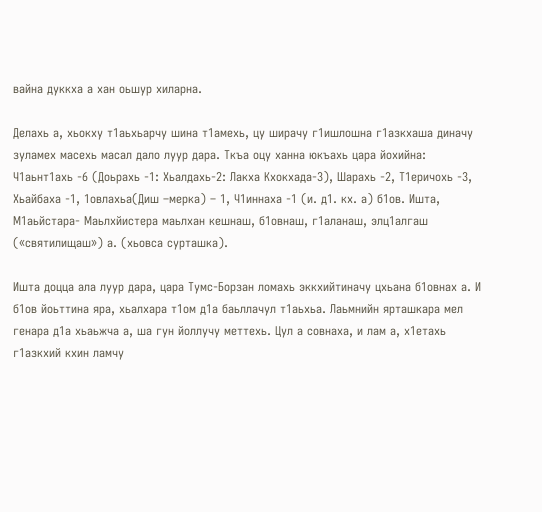вайна дуккха а хан оьшур хиларна.

Делахь а, хьокху т1аьхьарчу шина т1амехь, цу ширачу г1ишлошна г1азкхаша диначу зуламех масехь масал дало луур дара. Ткъа оцу ханна юкъахь цара йохийна: Ч1аьнт1ахь -6 (Доьрахь -1: Хьалдахь-2: Лакха Кхокхада-3), Шарахь -2, Т1еричохь -3, Хьайбаха -1, 1овлахьа(Диш –мерка) – 1, Ч1иннаха -1 (и. д1. кх. а) б1ов. Ишта, М1аьйстара- Маьлхйистера маьлхан кешнаш, б1овнаш, г1аланаш, элц1алгаш («святилищаш») а. (хьовса сурташка).

Ишта доцца ала луур дара, цара Тумс-Борзан ломахь эккхийтиначу цхьана б1овнах а. И б1ов йоьттина яра, хьалхара т1ом д1а баьллачул т1аьхьа. Лаьмнийн ярташкара мел генара д1а хьаьжча а, ша гун йоллучу меттехь. Цул а совнаха, и лам а, х1етахь г1азкхий кхин ламчу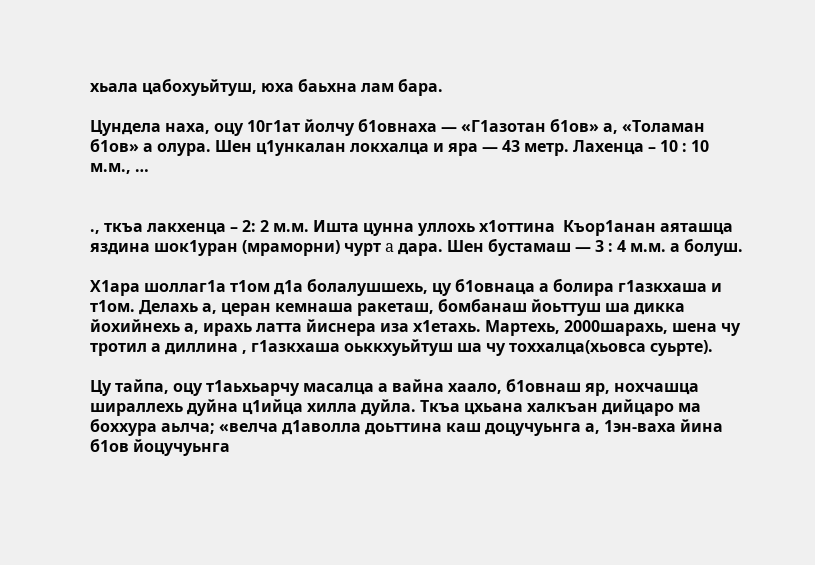хьала цабохуьйтуш, юха баьхна лам бара.

Цундела наха, оцу 10г1ат йолчу б1овнаха — «Г1азотан б1ов» а, «Толаман б1ов» а олура. Шен ц1ункалан локхалца и яра — 43 метр. Лахенца – 10 : 10 м.м., …


., ткъа лакхенца – 2: 2 м.м. Ишта цунна уллохь х1оттина  Къор1анан аяташца яздина шок1уран (мраморни) чурт a дара. Шен бустамаш — 3 : 4 м.м. а болуш.

Х1ара шоллаг1а т1ом д1а болалушшехь, цу б1овнаца а болира г1азкхаша и т1ом. Делахь а, церан кемнаша ракеташ, бомбанаш йоьттуш ша дикка йохийнехь а, ирахь латта йиснера иза х1етахь. Мартехь, 2000шарахь, шена чу тротил а диллина , г1азкхаша оьккхуьйтуш ша чу тоххалца(хьовса суьрте).

Цу тайпа, оцу т1аьхьарчу масалца а вайна хаало, б1овнаш яр, нохчашца шираллехь дуйна ц1ийца хилла дуйла. Ткъа цхьана халкъан дийцаро ма боххура аьлча; «велча д1аволла доьттина каш доцучуьнга а, 1эн-ваха йина б1ов йоцучуьнга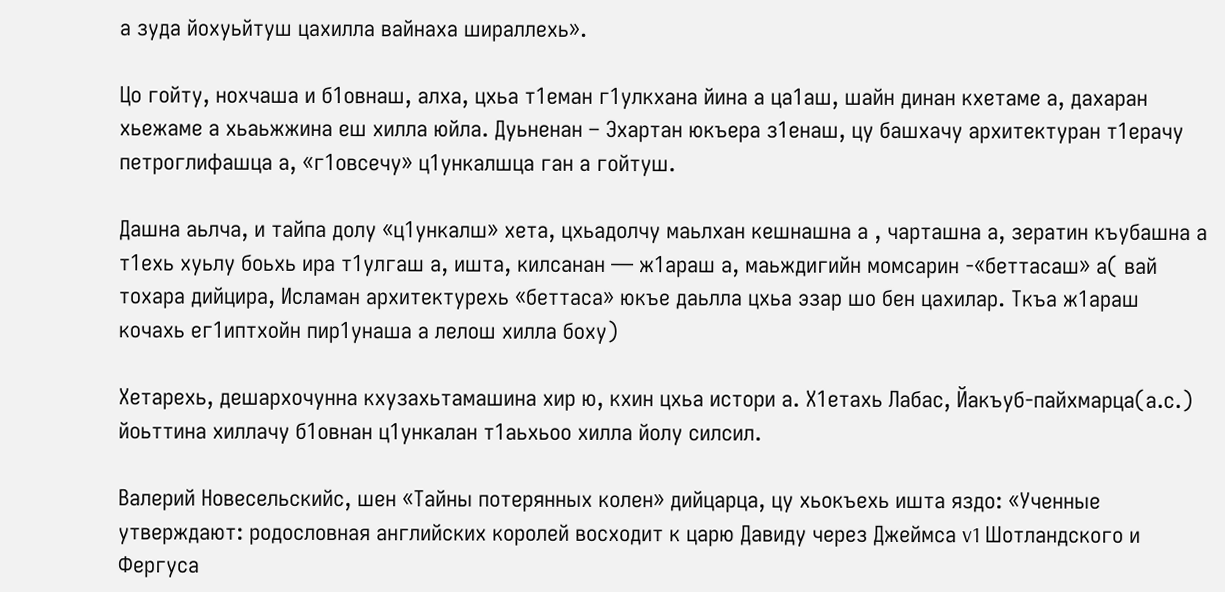а зуда йохуьйтуш цахилла вайнаха шираллехь».

Цо гойту, нохчаша и б1овнаш, алха, цхьа т1еман г1улкхана йина а ца1аш, шайн динан кхетаме а, дахаран хьежаме а хьаьжжина еш хилла юйла. Дуьненан – Эхартан юкъера з1енаш, цу башхачу архитектуран т1ерачу петроглифашца а, «г1овсечу» ц1ункалшца ган а гойтуш.

Дашна аьлча, и тайпа долу «ц1ункалш» хета, цхьадолчу маьлхан кешнашна а , чарташна а, зератин къубашна а т1ехь хуьлу боьхь ира т1улгаш а, ишта, килсанан — ж1араш а, маьждигийн момсарин -«беттасаш» а( вай тохара дийцира, Исламан архитектурехь «беттаса» юкъе даьлла цхьа эзар шо бен цахилар. Ткъа ж1араш кочахь ег1иптхойн пир1унаша а лелош хилла боху)

Хетарехь, дешархочунна кхузахьтамашина хир ю, кхин цхьа истори а. Х1етахь Лабас, Йакъуб-пайхмарца(а.с.) йоьттина хиллачу б1овнан ц1ункалан т1аьхьоо хилла йолу силсил.

Валерий Новесельскийc, шен «Тайны потерянных колен» дийцарца, цу хьокъехь ишта яздо: «Ученные утверждают: родословная английских королей восходит к царю Давиду через Джеймса v1 Шотландского и Фергуса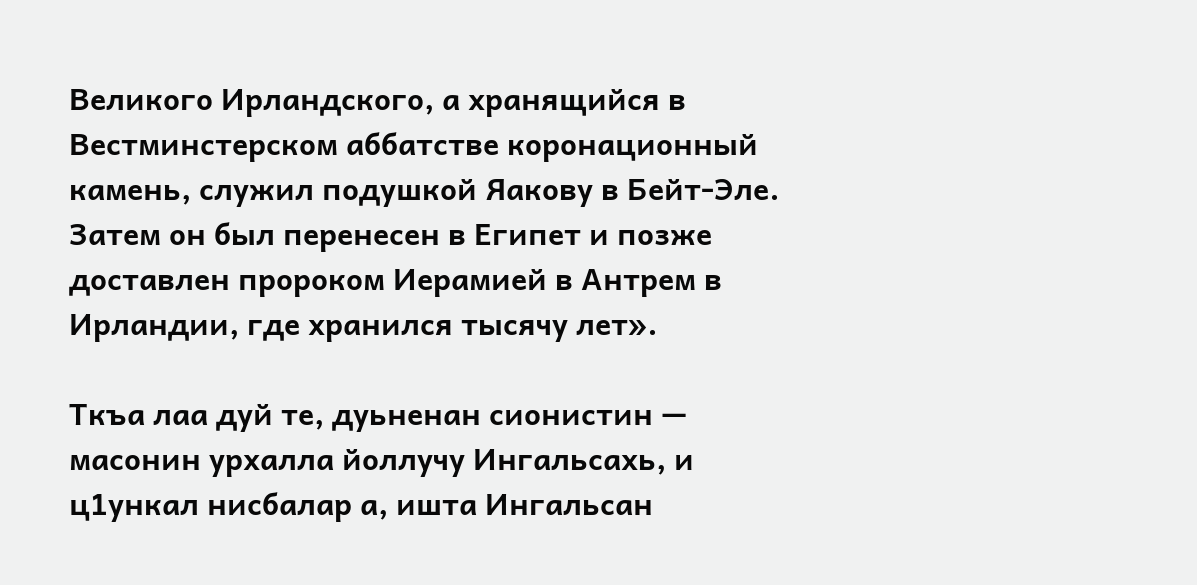Великого Ирландского, а хранящийся в Вестминстерском аббатстве коронационный камень, служил подушкой Яакову в Бейт-Эле. Затем он был перенесен в Египет и позже доставлен пророком Иерамией в Антрем в Ирландии, где хранился тысячу лет».

Ткъа лаа дуй те, дуьненан сионистин — масонин урхалла йоллучу Ингальсахь, и ц1ункал нисбалар а, ишта Ингальсан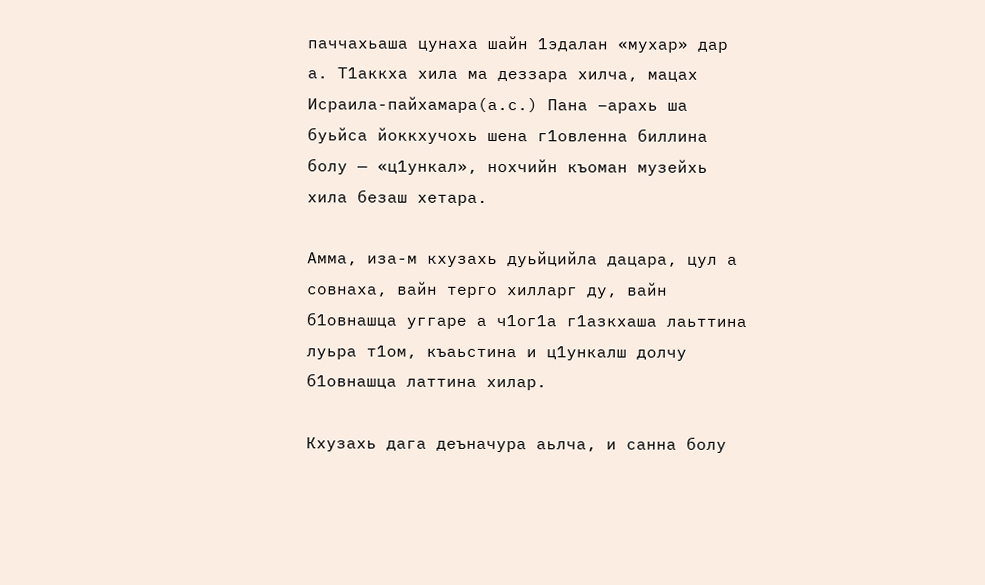паччахьаша цунаха шайн 1эдалан «мухар» дар а. Т1аккха хила ма деззара хилча, мацах Исраила-пайхамара(а.с.) Пана –арахь ша буьйса йоккхучохь шена г1овленна биллина болу — «ц1ункал», нохчийн къоман музейхь хила безаш хетара.

Амма, иза-м кхузахь дуьйцийла дацара, цул а совнаха, вайн терго хилларг ду, вайн б1овнашца уггаре а ч1ог1а г1азкхаша лаьттина луьра т1ом, къаьстина и ц1ункалш долчу б1овнашца латтина хилар.

Кхузахь дага деъначура аьлча, и санна болу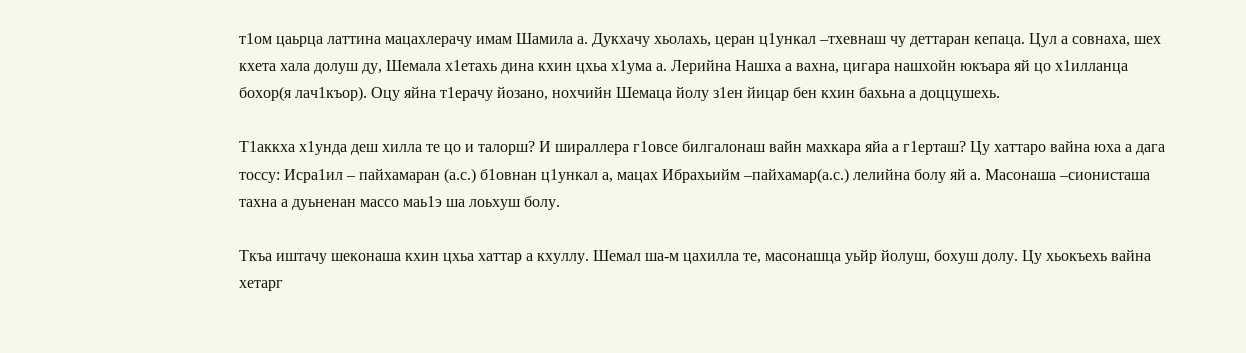т1ом цаьрца латтина мацахлерачу имам Шамила а. Дукхачу хьолахь, церан ц1ункал –тхевнаш чу деттаран кепаца. Цул а совнаха, шех кхета хала долуш ду, Шемала х1етахь дина кхин цхьа х1ума а. Лерийна Нашха а вахна, цигара нашхойн юкъара яй цо х1илланца бохор(я лач1къор). Оцу яйна т1ерачу йозано, нохчийн Шемаца йолу з1ен йицар бен кхин бахьна а доццушехь.

Т1аккха х1унда деш хилла те цо и талорш? И шираллера г1овсе билгалонаш вайн махкара яйа а г1ерташ? Цу хаттаро вайна юха а дага тоссу: Исра1ил – пайхамаран (а.с.) б1овнан ц1ункал а, мацах Ибрахьийм –пайхамар(а.с.) лелийна болу яй а. Масонаша –сионисташа тахна а дуьненан массо маь1э ша лоьхуш болу.

Ткъа иштачу шеконаша кхин цхьа хаттар а кхуллу. Шемал ша-м цахилла те, масонашца уьйр йолуш, бохуш долу. Цу хьокъехь вайна хетарг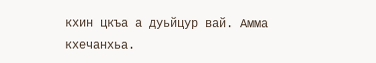кхин цкъа а дуьйцур вай. Амма кхечанхьа.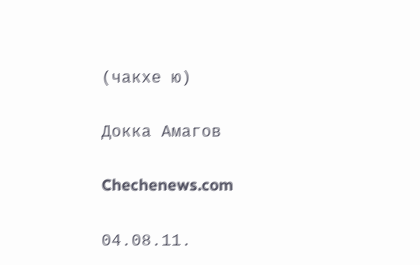(чакхе ю)

Докка Амагов

Chechenews.com

04.08.11.